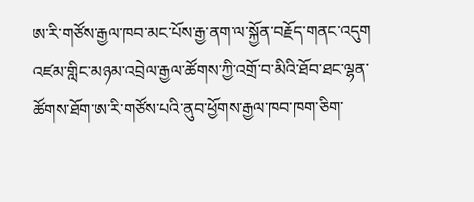ཨ་རི་གཙོས་རྒྱལ་ཁབ་མང་པོས་རྒྱ་ནག་ལ་སྐྱོན་བརྗོད་གནང་འདུག
འཛམ་གླིང་མཉམ་འབྲེལ་རྒྱལ་ཚོགས་ཀྱི་འགྲོ་བ་མིའི་ཐོབ་ཐང་ལྷན་ཚོགས་ཐོག་ཨ་རི་གཙོས་པའི་ནུབ་ཕྱོགས་རྒྱལ་ཁབ་ཁག་ཅིག་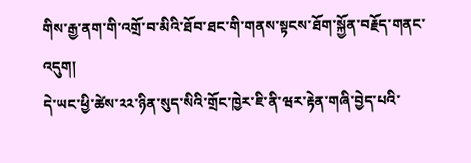གིས་རྒྱ་ནག་གི་འགྲོ་བ་མིའི་ཐོབ་ཐང་གི་གནས་སྟངས་ཐོག་སྐྱོན་བརྗོད་གནང་འདུག།
དེ་ཡང་ཕྱི་ཚེས་༢༢་ཉིན་སུད་སིའི་གྲོང་ཁྱེར་ཇི་ནི་ཝར་རྟེན་གཞི་བྱེད་པའི་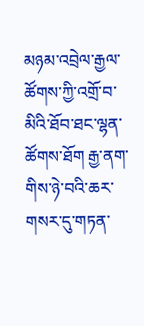མཉམ་འབྲེལ་རྒྱལ་ཚོགས་ཀྱི་འགྲོ་བ་མིའི་ཐོབ་ཐང་ལྷན་ཚོགས་ཐོག རྒྱ་ནག་གིས་ཉེ་བའི་ཆར་གསར་དུ་གཏན་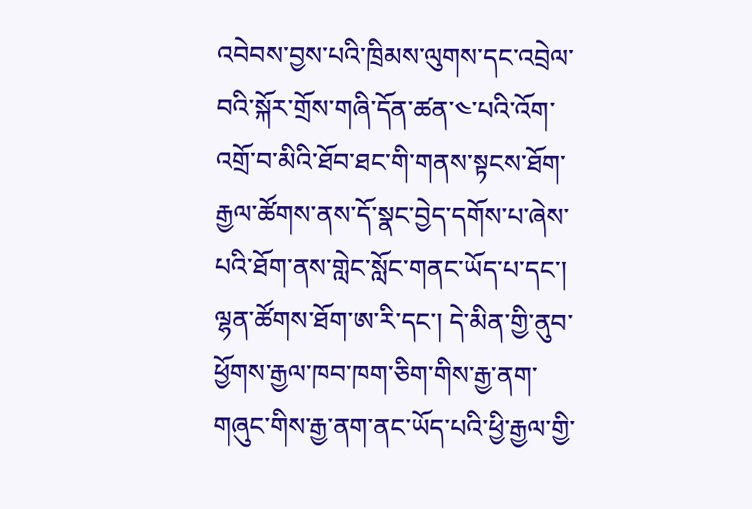འབེབས་བྱས་པའི་ཁྲིམས་ལུགས་དང་འབྲེལ་བའི་སྐོར་གྲོས་གཞི་དོན་ཚན་༤་པའི་འོག་འགྲོ་བ་མིའི་ཐོབ་ཐང་གི་གནས་སྟངས་ཐོག་རྒྱལ་ཚོགས་ནས་དོ་སྣང་བྱེད་དགོས་པ་ཞེས་པའི་ཐོག་ནས་གླེང་སློང་གནང་ཡོད་པ་དང་། ལྷན་ཚོགས་ཐོག་ཨ་རི་དང་། དེ་མིན་གྱི་ནུབ་ཕྱོགས་རྒྱལ་ཁབ་ཁག་ཅིག་གིས་རྒྱ་ནག་གཞུང་གིས་རྒྱ་ནག་ནང་ཡོད་པའི་ཕྱི་རྒྱལ་གྱི་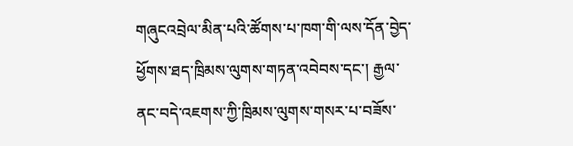གཞུངའབྲེལ་མིན་པའི་ཚོགས་པ་ཁག་གི་ལས་དོན་བྱེད་ཕྱོགས་ཐད་ཁྲིམས་ལུགས་གཏན་འབེབས་དང་། རྒྱལ་ནང་བདེ་འཇགས་ཀྱི་ཁྲིམས་ལུགས་གསར་པ་བཟོས་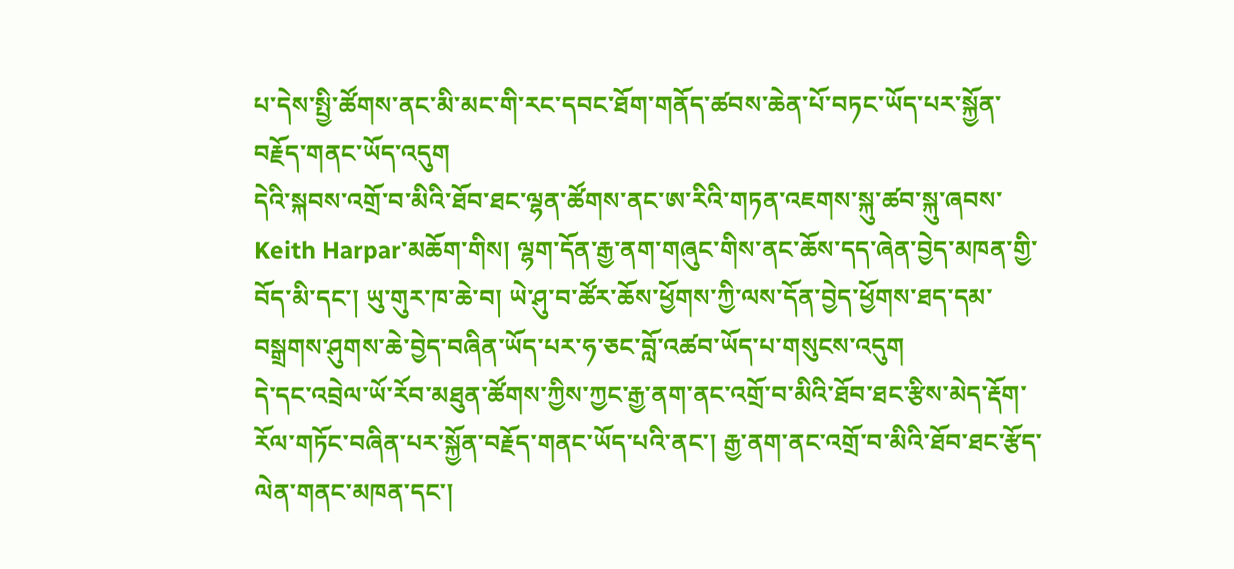པ་དེས་སྤྱི་ཚོགས་ནང་མི་མང་གི་རང་དབང་ཐོག་གནོད་ཚབས་ཆེན་པོ་བཏང་ཡོད་པར་སྐྱོན་བརྗོད་གནང་ཡོད་འདུག
དེའི་སྐབས་འགྲོ་བ་མིའི་ཐོབ་ཐང་ལྷན་ཚོགས་ནང་ཨ་རིའི་གཏན་འཇགས་སྐུ་ཚབ་སྐུ་ཞབས་Keith Harpar་མཆོག་གིས། ལྷག་དོན་རྒྱ་ནག་གཞུང་གིས་ནང་ཆོས་དད་ཞེན་བྱེད་མཁན་གྱི་བོད་མི་དང་། ཡུ་གུར་ཁ་ཆེ་བ། ཡེ་ཤུ་བ་ཚོར་ཆོས་ཕྱོགས་ཀྱི་ལས་དོན་བྱེད་ཕྱོགས་ཐད་དམ་བསྒྲགས་ཤུགས་ཆེ་བྱེད་བཞིན་ཡོད་པར་ཧ་ཅང་བློ་འཚབ་ཡོད་པ་གསུངས་འདུག
དེ་དང་འབྲེལ་ཡོ་རོབ་མཐུན་ཚོགས་ཀྱིས་ཀྱང་རྒྱ་ནག་ནང་འགྲོ་བ་མིའི་ཐོབ་ཐང་རྩིས་མེད་རྡོག་རོལ་གཏོང་བཞིན་པར་སྐྱོན་བརྗོད་གནང་ཡོད་པའི་ནང་། རྒྱ་ནག་ནང་འགྲོ་བ་མིའི་ཐོབ་ཐང་རྩོད་ལེན་གནང་མཁན་དང་།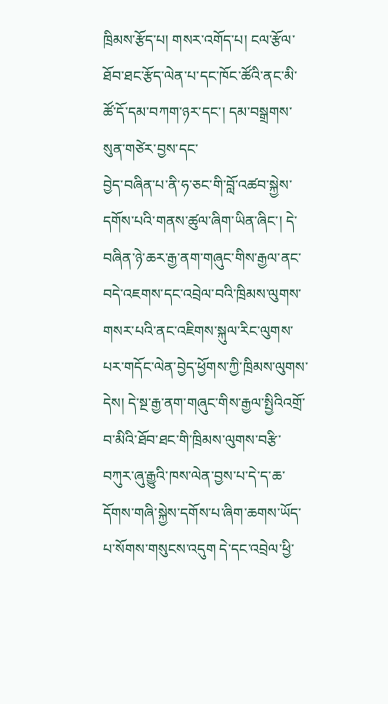ཁྲིམས་རྩོད་པ། གསར་འགོད་པ། ངལ་རྩོལ་ཐོབ་ཐང་རྩོད་ལེན་པ་དང་ཁོང་ཚོའི་ནང་མི་ཚོ་དོ་དམ་བཀག་ཉར་དང་། དམ་བསྒྲགས་སུན་གཙེར་བྱས་དང་
བྱེད་བཞིན་པ་ནི་ཧ་ཅང་གི་བློ་འཚབ་སྐྱེས་དགོས་པའི་གནས་ཚུལ་ཞིག་ཡིན་ཞིང་། དེ་བཞིན་ཉེ་ཆར་རྒྱ་ནག་གཞུང་གིས་རྒྱལ་ནང་བདེ་འཇགས་དང་འབྲེལ་བའི་ཁྲིམས་ལུགས་གསར་པའི་ནང་འཇིགས་སྐུལ་རིང་ལུགས་པར་གདོང་ལེན་བྱེད་ཕྱོགས་ཀྱི་ཁྲིམས་ལུགས་དེས། དེ་སྔ་རྒྱ་ནག་གཞུང་གིས་རྒྱལ་སྤྱིའིའགྲོ་བ་མིའི་ཐོབ་ཐང་གི་ཁྲིམས་ལུགས་བརྩི་བཀུར་ཞུ་རྒྱུའི་ཁས་ལེན་བྱས་པ་དེ་ད་ཆ་དོགས་གཞི་སྐྱེས་དགོས་པ་ཞིག་ཆགས་ཡོད་པ་སོགས་གསུངས་འདུག དེ་དང་འབྲེལ་ཕྱི་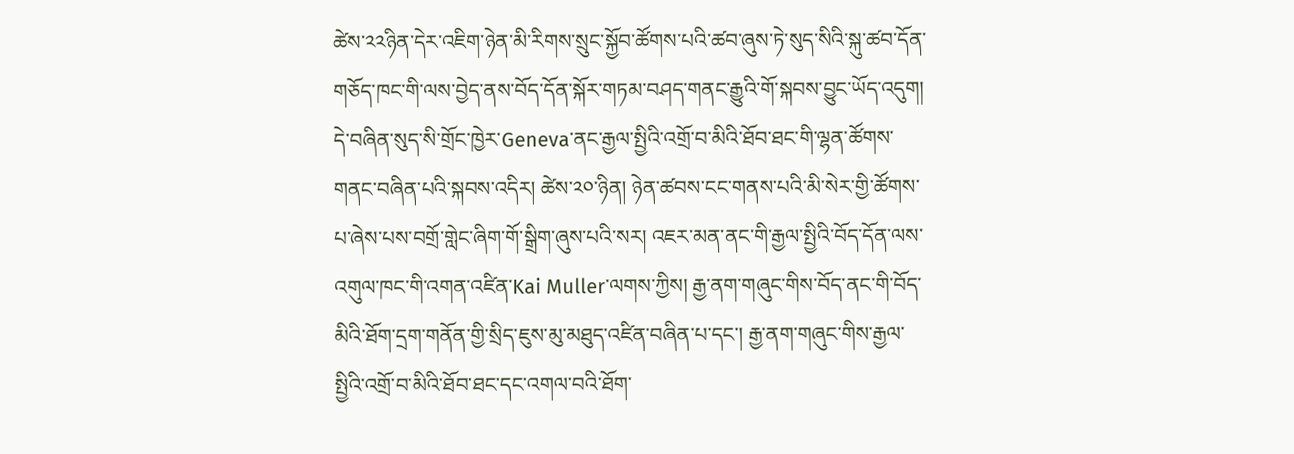ཚེས་༢༢ཉིན་དེར་འཇིག་ཉེན་མི་རིགས་སྲུང་སྐྱོབ་ཚོགས་པའི་ཚབ་ཞུས་ཏེ་སུད་སིའི་སྐུ་ཚབ་དོན་གཅོད་ཁང་གི་ལས་བྱེད་ནས་བོད་དོན་སྐོར་གཏམ་བཤད་གནང་རྒྱུའི་གོ་སྐབས་བྱུང་ཡོད་འདུག།
དེ་བཞིན་སུད་སི་གྲོང་ཁྱེར་Geneva་ནང་རྒྱལ་སྤྱིའི་འགྲོ་བ་མིའི་ཐོབ་ཐང་གི་ལྷན་ཚོགས་གནང་བཞིན་པའི་སྐབས་འདིར། ཚེས་༢༠་ཉིན། ཉེན་ཚབས་ངང་གནས་པའི་མི་སེར་གྱི་ཚོགས་པ་ཞེས་པས་བགྲོ་གླེང་ཞིག་གོ་སྒྲིག་ཞུས་པའི་སར། འཇར་མན་ནང་གི་རྒྱལ་སྤྱིའི་བོད་དོན་ལས་འགུལ་ཁང་གི་འགན་འཛིན་Kai Muller་ལགས་ཀྱིས། རྒྱ་ནག་གཞུང་གིས་བོད་ནང་གི་བོད་མིའི་ཐོག་དྲག་གནོན་གྱི་སྲིད་ཇུས་མུ་མཐུད་འཛིན་བཞིན་པ་དང་། རྒྱ་ནག་གཞུང་གིས་རྒྱལ་སྤྱིའི་འགྲོ་བ་མིའི་ཐོབ་ཐང་དང་འགལ་བའི་ཐོག་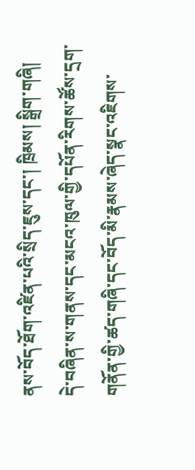ནས་བོད་ཐོག་འཛིན་པའི་སྲིད་ཇུས་དང་། ཁྲིམས། སྒྲིག་གཞི། དེ་བཞིན་ས་གནས་དང་མངའ་ཁུལ་གྱི་དཔོན་རིགས་ཚོས་དྲག་གནོན་གྱི་ཚད་གཞི་དང་བོད་མི་རྣམས་ཞེད་སྣང་འཇིགས་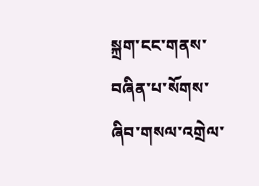སྐྲག་ངང་གནས་བཞིན་པ་སོགས་ཞིབ་གསལ་འགྲེལ་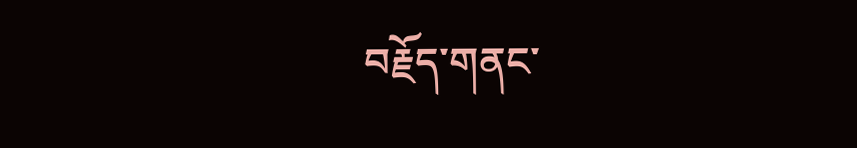བརྗོད་གནང་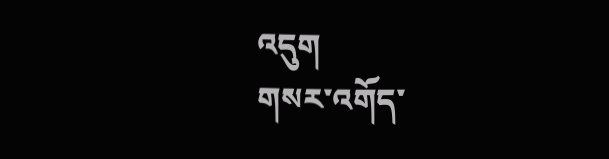འདུག
གསར་འགོད་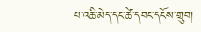པ་འཆི་མེད་དང་ཚེ་དབང་དངོས་གྲུབ།